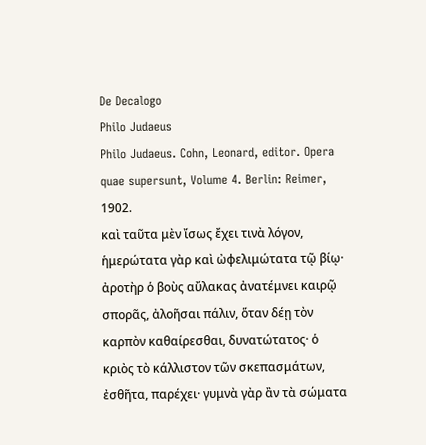De Decalogo
Philo Judaeus
Philo Judaeus. Cohn, Leonard, editor. Opera quae supersunt, Volume 4. Berlin: Reimer, 1902.
καὶ ταῦτα μὲν ἴσως ἔχει τινὰ λόγον, ἡμερώτατα γὰρ καὶ ὠφελιμώτατα τῷ βίῳ· ἀροτὴρ ὁ βοὺς αὔλακας ἀνατέμνει καιρῷ σπορᾶς, ἀλοῆσαι πάλιν, ὅταν δέῃ τὸν καρπὸν καθαίρεσθαι, δυνατώτατος· ὁ κριὸς τὸ κάλλιστον τῶν σκεπασμάτων, ἐσθῆτα, παρέχει· γυμνὰ γὰρ ἂν τὰ σώματα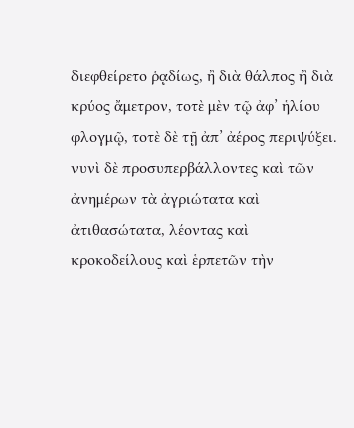διεφθείρετο ῥᾳδίως, ἢ διὰ θάλπος ἢ διὰ κρύος ἄμετρον, τοτὲ μὲν τῷ ἀφ’ ἡλίου φλογμῷ, τοτὲ δὲ τῇ ἀπ’ ἀέρος περιψύξει.
νυνὶ δὲ προσυπερβάλλοντες καὶ τῶν ἀνημέρων τὰ ἀγριώτατα καὶ ἀτιθασώτατα, λέοντας καὶ κροκοδείλους καὶ ἑρπετῶν τὴν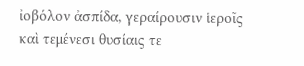ἰοβόλον ἀσπίδα, γεραίρουσιν ἱεροῖς καὶ τεμένεσι θυσίαις τε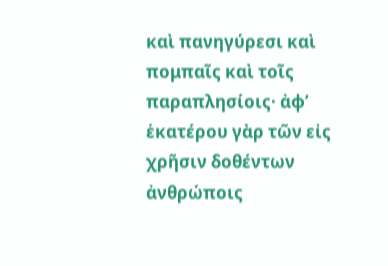καὶ πανηγύρεσι καὶ πομπαῖς καὶ τοῖς παραπλησίοις· ἀφ’ ἑκατέρου γὰρ τῶν εἰς χρῆσιν δοθέντων ἀνθρώποις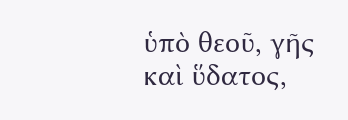ὑπὸ θεοῦ, γῆς καὶ ὕδατος,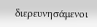διερευνησάμενοι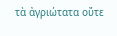τὰ ἀγριώτατα οὔτε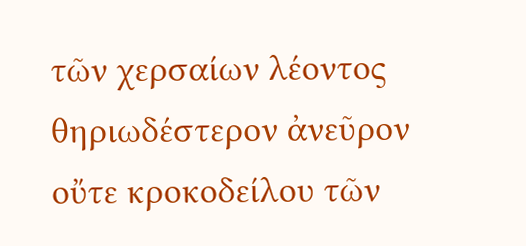τῶν χερσαίων λέοντος θηριωδέστερον ἀνεῦρον οὔτε κροκοδείλου τῶν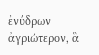ἐνύδρων ἀγριώτερον, ἃ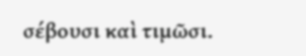σέβουσι καὶ τιμῶσι.